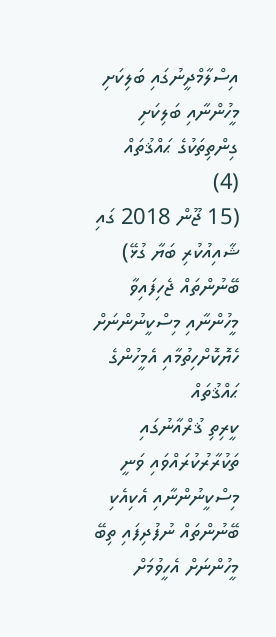އިސްލާމްދީނުގައި ބަލިކަށި މީހުންނާއި ބަލިކަށި ގިންތިތަކުގެ ޙައްޤުތައް (4)
(15 ޖޫން 2018 ގައި ޝާއިއުކުރި ބަޔާ ގުޅޭ)
ބޭނުންތައް ޖެހިފައިވާ މީހުންނާއި މިސްކީނުންނަށް ހެޔޮކޮށްހިތުމާއި އެމީހުންގެ ޙައްޤުތައް
ކީރިތި ޤުރްއާނުގައި ތަކުރާރުކުރައްވައި ވަނީ މިސްކީނުންނާއި އެކިއެކި ބޭނުންތައް ނުފުދިފައި ތިބޭ މީހުންނަށް އެހީވުމަށް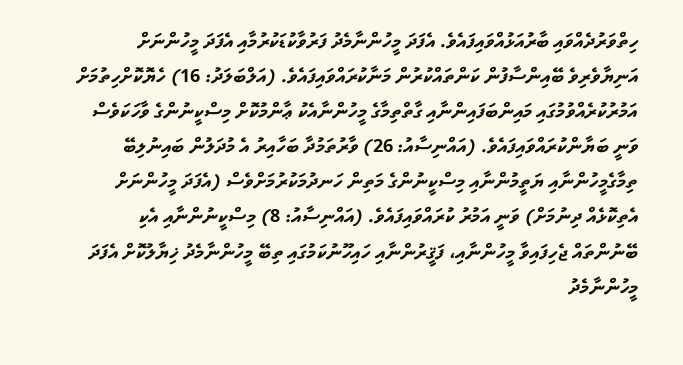ހިތްވަރުދެއްވައި ބާރުއަޅުއްވައިފައެވެ. އެފަދަ މީހުންނާމެދު ފަރުވާކުޑަކުރުމާއި އެފަދަ މީހުންނަށް އަނިޔާވެރިވެ ބޭއިންސާފުން ކަންތައްކުރުން މަނާކުރައްވައިފައެވެ. (އަލްބަލަދު: 16) ހެޔޮކޮށްހިތުމަށް އަމުރުކުރެއްވުމުގައި މައިންބަފައިންނާއި ގާތްތިމާގެ މީހުންނާއެކު ޢާންމުކޮށް މިސްކީނުންގެ ވާހަކަވެސް ވަނީ ބަޔާންކުރައްވައިފައެވެ. (އައްނިސާއު: 26) ވާރުތަމުދާ ބަހާއިރު އެ މުދަލުން ބައިނުލިބޭ ތިމާގެމީހުންނާއި ޔަތީމުންނާއި މިސްކީނުންގެ މަތިން ހަނދުމަކުރުމަށްވެސް (އެފަދަ މީހުންނަށް އެތިކޮޅެއް ދިނުމަށް) ވަނީ އަމުރު ކުރައްވައިފައެވެ. (އައްނިސާއު: 8) މިސްކީނުންނާއި އެކި ބޭނުންތައް ޖެހިފައިވާ މީހުންނާއި، ފަޤީރުންނާއި ހައިހޫނުކަމުގައި ތިބޭ މީހުންނާމެދު ޚިޔާލުކޮށް އެފަދަ މީހުންނާމެދު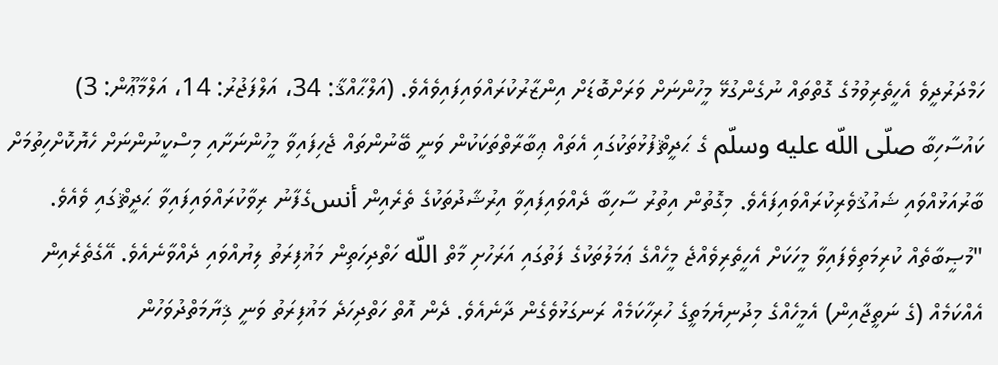ހަމްދަރުދީވެ އެހީތެރިވުމުގެ ގޮތްތައް ނުގެންގުޅޭ މީހުންނަށް ވަރަށްބޮޑަށް އިންޒާރުކުރައްވައިފައިވެއެވެ. (އަލްޙާއްޤާ: 34، އަލްފަޖުރު: 14، އަލްމާޢޫން: 3)
ކައުސާހިބާ صلّى اللّه عليه وسلّم ގެ ޙަދީޘްފުޅުތަކުގައި އެތައް ޢިބާރާތްތަކަކުން ވަނީ ބޭނުންތައް ޖެހިފައިވާ މީހުންނަށާއި މިސްކީނުންނަށް ހެޔޮކޮށްހިތުމަށް ބާރުއަޅުއްވައި ޝައުޤުވެރިކުރައްވައިފައެވެ. މިގޮތުން އިތުރު ސާހިބާ ދެއްވައިފައިވާ އިރުޝާދުތަކުގެ ތެރެއިން أنسގެފާނު ރިވާކުރައްވައިފައިވާ ޙަދީޘްގައި ވެއެވެ.
"މުޞީބާތެއް ކުރިމަތިވެފައިވާ މީހަކަށް އެހީތެރިވެއްޖެ މީހެއްގެ ޢަމަލުތަކުގެ ފަތުގައި އަރަހުށި މާތް اللّه ހަތްދިހަތިން މަޣުފިރަތު ލިޔުއްވައި ދެއްވާނެއެވެ. އޭގެތެރެއިން އެއްކަމެއް (ގެ ނަތީޖާއިން) އެމީހެއްގެ މިދުނިޔެމަތީގެ ހުރިހާކަމެއް ރަނގަޅުވެގެން ދާނެއެވެ. ދެން އޮތް ހަތްދިހަދެ މަޣުފިރަތު ވަނީ ޤިޔާމަތްދުވަހުން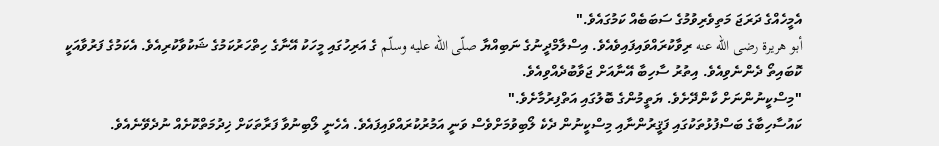އެމީހެއްގެ ދަރަޖަ މަތިވެރިވުމުގެ ސަބަބެއް ކަމުގައެވެ."
أبو هريرة رضى اللّه عنه ރިވާކުރައްވައިފައިވެއެވެ. އިސްލާމްދީނުގެ ނަބިއްޔާ صلّى اللّه عليه وسلّم ގެ އަރިހުގައި މީހަކު އޭނާގެ ހިތްހަރުކަމުގެ ޝަކުވާކުރިއެވެ. އެކަމުގެ ފަރުވާއަކީ ކޮބައިތޯ ދެންނެވިއެވެ. އިތުރު ސާހިބާ އޭނާއަށް ޖަވާބުދެއްވިއެވެ.
"މިސްކީނުންނަށް ކާންދޭށެވެ. ޔަތީމުންގެ ބޮލުގައި އަތްފިރުމާށެވެ."
ކައުސާހިބާގެ ބަސްފުޅުތަކުގައި ފަޤީރުންނާއި މިސްކީނުން ދެކެ ލޯބިވުމަށްވެސް ވަނީ އަމުރުކުރައްވައިފައެވެ. އެހެނީ ލޯބިނުވާ ފަރާތަކަށް ޚިދުމަތްކޮށެއް ނުދެވޭނެއެވެ.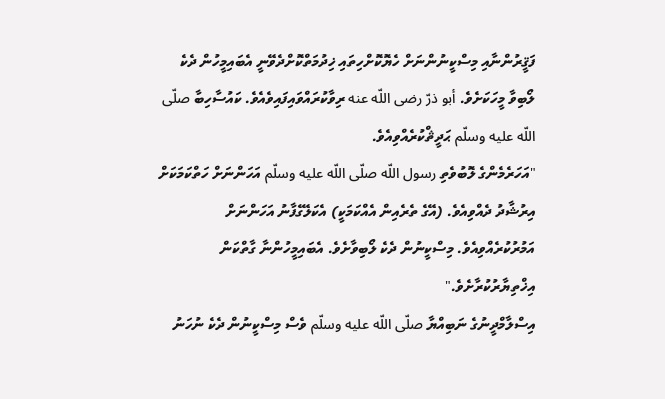ފަޤީރުންނާއި މިސްކީނުންނަށް ހެޔޮކޮށްހިތައި ޚިދުމަތްކޮށްދެވޭނީ އެބައިމީހުން ދެކެ ލޯބިވާ މީހަކަށެވެ. أبو ذرّ رضى اللّه عنه ރިވާކުރައްވައިފައިވެއެވެ. ކައުސާހިބާ صلّى اللّه عليه وسلّم ޙަދީޘްކުރެއްވިއެވެ.
"އަހަރެމެންގެ ލޮބުވެތި رسول اللّه صلّى اللّه عليه وسلّم އަހަންނަށް ހަތްކަމަކަށް އިރުޝާދު ދެއްވިއެވެ. (އޭގެ ތެރެއިން އެއްކަމަކީ) އެކަލޭގެފާނު އަހަންނަށް އަމުރުކުރެއްވިއެވެ. މިސްކީނުން ދެކެ ލޯބިވާށެވެ. އެބައިމީހުންނާ ގާތްކަން އިޚްތިޔާރުކުރާށެވެ."
އިސްލާމްދީނުގެ ނަބިއްޔާ صلّى اللّه عليه وسلّم ވެސް މިސްކީނުން ދެކެ ނުހަނު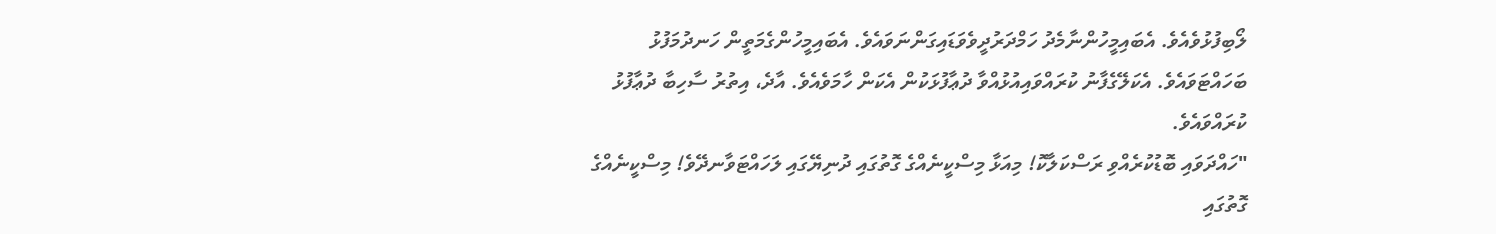ލޯބިފުޅުވެއެވެ. އެބައިމީހުންނާމެދު ހަމްދަރުދީވެވަޑައިގަންނަވައެވެ. އެބައިމީހުންގެމަތީން ހަނދުމަފުޅު ބަހައްޓަވައެވެ. އެކަލޭގެފާނު ކުރައްވައިއުޅުއްވާ ދުޢާފުޅަކުން އެކަން ހާމަވެއެވެ. އާދެ، އިތުރު ސާހިބާ ދުޢާފުޅު ކުރައްވައެވެ.
"ހައްދަވައި ބޮޑުކުރެއްވި ރަސްކަލާކޮ! މިއަޅާ މިސްކީނެއްގެ ގޮތުގައި ދުނިޔޭގައި ލަހައްޓަވާނދޭވެ! މިސްކީނެއްގެ ގޮތުގައި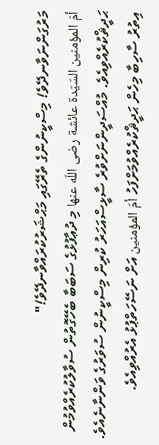މަރުގަންނަވާނދޭވެ! މިސްކީނުންގެ ތެރޭގައި މަޙްޝަރުކުރައްވާނދޭވެ!"
أمّ المؤمنين السّيّدة عائشة رضى اللّه عنها މި ދުޢާފުޅުގެ ސަބަބާ ބެހޭގޮތުން ސުވާލުކުރެއްވުމުން ޙަދީޘްކުރެއްވިއެވެ. މުއްސަދީންނަށްވުރެ ސާޅީސްއަހަރު ކުރިން މިސްކީނުން ސުވަރުގެ ވަންނާނެއެވެ. އިތުރު ސާހިބާ މިހެން ޙަދީޘްކުރެއްވުމަށްފަހު أمّ المؤمنين އަށް ނަސޭހަތްޕުޅު އެރުއްވިއެވެ.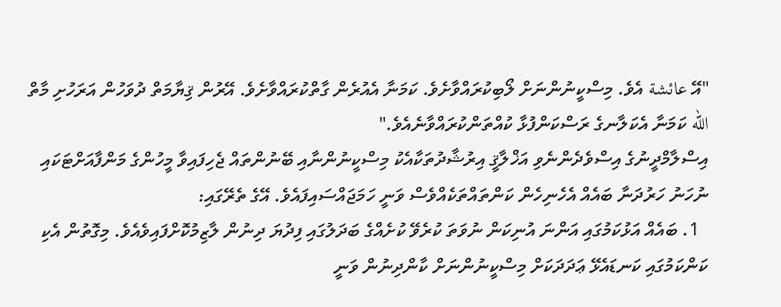"އޭ عائشة އެވެ. މިސްކީނުންނަށް ލޯބިކުރައްވާށެވެ. ކަމަނާ އެއުރެން ގާތްކުރައްވާށެވެ. އޭރުން ޤިޔާމަތް ދުވަހުން އަރަހުށި މާތް اللّه ކަމަނާ އެކަލާނގެ ރަސްކަންފުޅާ ކުއްތަންކުރައްވާނެއެވެ."
އިސްލާމްދީނުގެ އިސްވެދެންނެވި އަޚްލާޤީ އިރުޝާދުތަކާއެކު މިސްކީނުންނާއި ބޭނުންތައް ޖެހިފައިވާ މީހުންގެ މަންފާއަށްޓަކައި ނުހަނު ހަރުދަނާ ބައެއް އެހެނިހެން ކަންތައްތަކެއްވެސް ވަނީ ހަމަޖައްސައިފައެވެ. އޭގެ ތެރޭގައި:
  1. ބައެއް އަޅުކަމުގައި އަންނަ އުނިކަން ނުވަތަ ކުރެވޭ ކުށެއްގެ ބަދަލުގައި ފިދުޔަ ދިނުން ލާޒިމުކޮށްފައިވެއެވެ. މިގޮތުން އެކި ކަންކަމުގައި ކަނޑައެޅޭ ޢަދަދަކަށް މިސްކީނުންނަށް ކާންދިނުން ވަނީ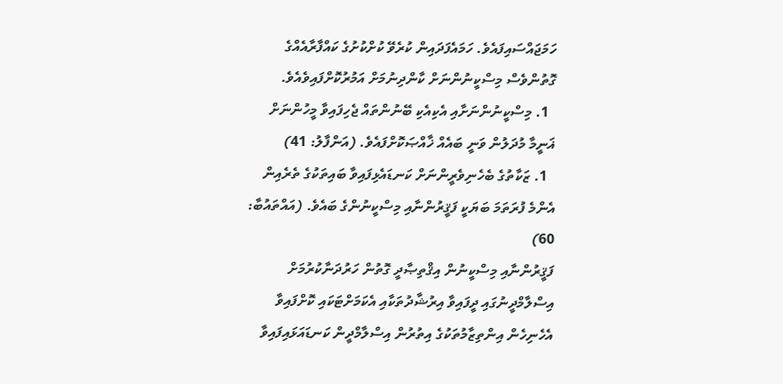ހަމަޖައްސައިފައެވެ. ހަމައެފަދައިން ކުރެވޭ ކުށްކުށުގެ ކައްފާރާއެއްގެ ގޮތުންވެސް މިސްކީނުންނަށް ކާންދިނުމަށް އަމުރުކޮށްފައިވެއެވެ.
  1. މިސްކީނުންނަށާއި އެކިއެކި ބޭނުންތައް ޖެހިފައިވާ މީހުންނަށް ޣަނީމާ މުދަލުން ވަނީ ބައެއް ޚާއްޞަކޮށްފައެވެ. (އަންފާލު: 41)
  1. ޒަކާތުގެ ބެހެނިވެރީންނަށް ކަނޑައެޅިފައިވާ ބައިތަކުގެ ތެރެއިން އެންމެ ފުރަތަމަ ބަޔަކީ ފަޤީރުންނާއި މިސްކީނުންގެ ބައެވެ. (އައްތައުބާ: 60)
ފަޤީރުންނާއި މިސްކީނުން އިޤްތިޞާދީ ގޮތުން ހަރުދަނާކުރުމަށް އިސްލާމްދީނުގައި ދީފައިވާ އިރުޝާދުތަކާއި އެކަމަށްޓަކައި ކޮށްފައިވާ އެހެނިހެން އިންތިޒާމުތަކުގެ އިތުރުން އިސްލާމްދީން ކަނޑައަޅައިފައިވާ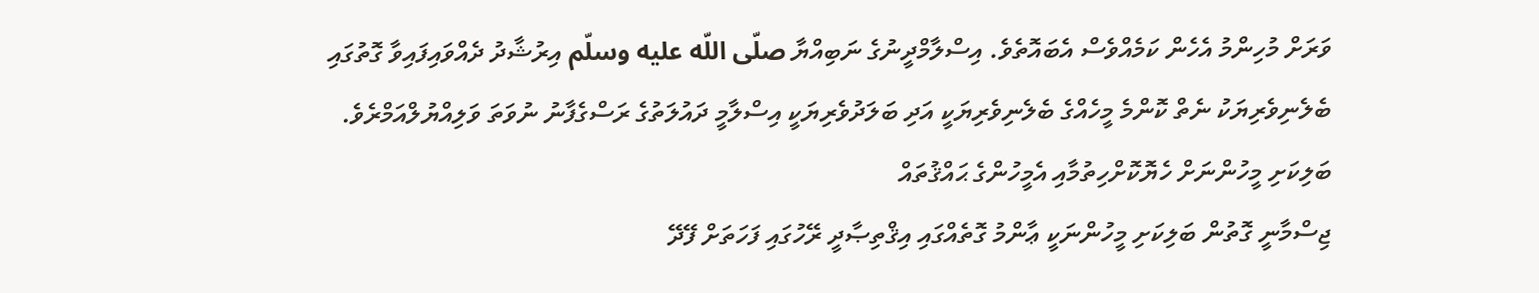ވަރަށް މުހިންމު އެހެން ކަމެއްވެސް އެބައޮތެވެ. އިސްލާމްދީނުގެ ނަބިއްޔާ صلّى اللّه عليه وسلّم އިރުޝާދު ދެއްވައިފައިވާ ގޮތުގައި ބެލެނިވެރިޔަކު ނެތް ކޮންމެ މީހެއްގެ ބެލެނިވެރިޔަކީ އަދި ބަލަދުވެރިޔަކީ އިސްލާމީ ދައުލަތުގެ ރަސްގެފާނު ނުވަތަ ވަލިއްޔުލްއަމްރެވެ.
ބަލިކަށި މީހުންނަށް ހެޔޮކޮށްހިތުމާއި އެމީހުންގެ ޙައްޤުތައް
ޖިސްމާނީ ގޮތުން ބަލިކަށި މީހުންނަކީ ޢާންމު ގޮތެއްގައި އިޤްތިޞާދީ ރޭހުގައި ފަހަތަށް ފޭދޭ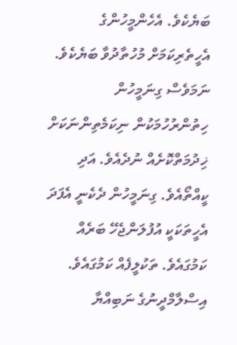ބަޔެކެވެ. އެހެންމީހުންގެ އެހީތެރިކަމަށް މުހުތާދުވާ ބަޔެކެވެ. ނަމަވެސް ގިނަމީހުން ހިތުންރުހުމަކުން ނިކަމެތިންނަކަށް ޚިދުމަތްކޮށެއް ނުދެއެވެ. އަދި ކީއްތޯއެވެ. ގިނަމީހުން ދެކެނީ އެފަދަ އެހީތަކަކީ އުފުލަންޖެހޭ ބަރެއް ކަމުގައެވެ. ތަކުލީފެއް ކަމުގައެވެ. އިސްލާމްދީނުގެ ނަބިއްޔާ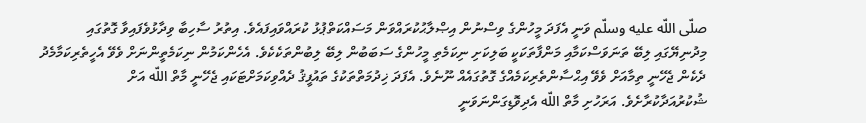صلّى اللّه عليه وسلّم ވަނީ އެފަދަ މީހުންގެ ވިސްނުން އިޞްލާޙުކުރައްވަން މަސައްކަތްޕުޅު ކުރައްވައިފައެވެ. އިތުރު ސާހިބާ ވިދާޅުވެފައިވާ ގޮތުގައި މިދުނިޔޭގައި ލިބޭ ތަނަވަސްކަމާއި މަންފާތަކަކީ ބަލިކަށި ނިކަމެތި މީހުންގެ ސަބަބުން ލިބޭ ލިބުންތަކެކެވެ. އެހެންކަމުން ނިކަމެތީންނަށް ވެވޭ އެހީތެރިކަމާމެދު ދެކެން ޖެހޭނީ ތިމާއަށް ވެވޭ އިޙްސާންތެރިކަމެއްގެ ގޮތުގައެއް ނޫނެވެ. އެފަދަ ޚިދުމަތްތަކުގެ ތައުފީޤު ދެއްވިކަމަށްޓަކައި ޖެހޭނީ މާތް اللّه އަށް ޝުކުރުއަދާކުރާށެވެ. އަރަހުށި މާތް اللّه އެދިވޮޑިގަންނަވަނީ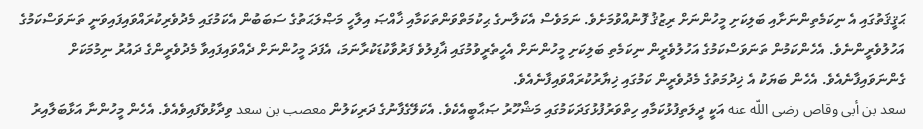ޙަޤީޤަތުގައި އެ ނިކަމެތިންނަށާއި ބަލިކަށި މީހުންނަށް ރިޒުޤު ފޮނުއްވުމަށެވެ. ނަމަވެސް އެކަލާނގެ ޙިކުމަތްވަންތަކަމާއި ޚާއްޞަ އިލާހީ މަޞްލަޙަތުގެ ސަބަބުން އެކަމުގައި މެދުވެރިކުރައްވައިފައިވަނީ ތަނަވަސްކަމުގެ އަހުލުވެރީންނެވެ. އެހެންކަމުން ތަނަވަސްކަމުގެ އަހުލުވެރީން ނިކަމެތި ބަލިކަށި މީހުންނަށް އެހީތެރީވުމުގައި ޣާފިލުވެ ފަރުވާކުޑަކުރާނަމަ، އެފަދަ މީހުންނަށް ދެއްވައިފައިވާ މެދުވެރީންގެ ދައުރު ނިމުމަކަށް ގެންނަވައިފާނެއެވެ. އެހެން ބަޔަކު އެ ޚިދުމަތުގެ މެދުވެރީން ކަމުގައި ޚިޔާރުކުރައްވައިފާނެއެވެ.
سعد بن أبى وقاص رضى اللّه عنه އަކީ ދީލަތިފުޅުކަމާއި ހިތްވަރުފުޅުގަދަކަމުގައި މަޝްހޫރު ޞަޙާބީއެކެވެ. އެކަލޭގެފާނުގެ ދަރިކަލުން معصب بن سعد ވިދާޅުވެފައިވެއެވެ. އެހެން މީހުންނާ އަޅާބަލާއިރު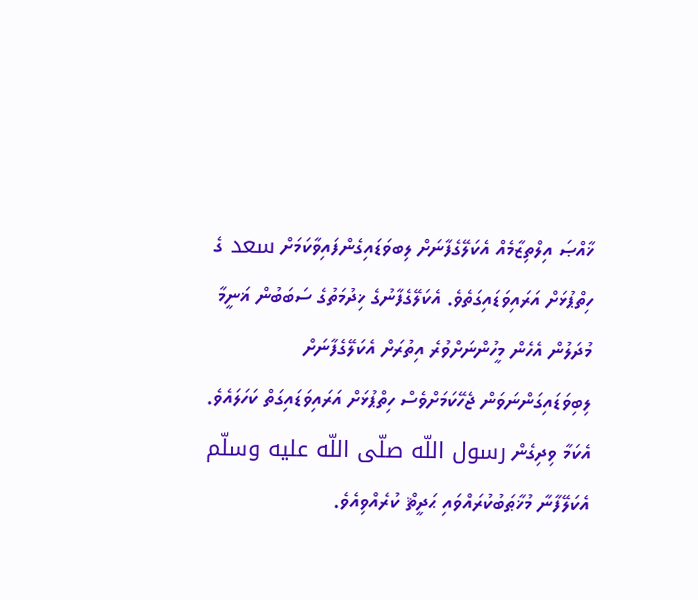ޚާއްޞަ އިލްތިޒާމެއް އެކަލޭގެފާނަށް ލިބވަޑައިގެންފައިވާކަމަށް سعد ގެ ހިތްޕުޅަށް އަރައިވަޑައިގަތެވެ. އެކަލޭގެފާނުގެ ޚިދުމަތުގެ ސަބަބުން ޣަނީމާ މުދަލުން އެހެން މީހުންނަށްވުރެ އިތުރަށް އެކަލޭގެފާނަށް ލިބިވަޑައިގަންނަވަން ޖެހޭކަމަށްވެސް ހިތްޕުޅަށް އަރައިވަޑައިގަތް ކަހަލައެވެ. އެކަމާ ވިދިގެން رسول اللّه صلّى اللّه عليه وسلّم އެކަލޭފާނާ މުޚާޠަބުކުރައްވައި ޙަދީޘް ކުރެއްވިއެވެ.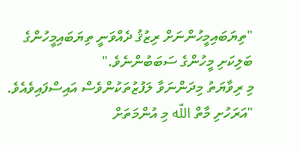"ތިޔަބައިމީހުންނަށް ރިޒުޤު ދެއްވަނީ ތިޔަބައިމީހުންގެ ބަލިކަށި މީހުންގެ ސަބަބުންނެވެ."
މި ރިވާޔަތު މިދަންނަވާ ލަފުޒުތަކުންވެސް އައިސްފައިވެއެވެ.
"އަރަހުށި މާތް اللّه މި އުންމަތަށް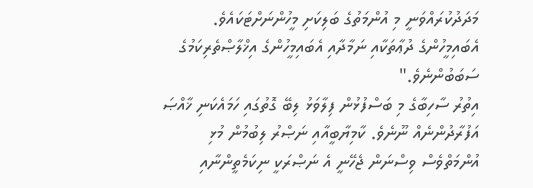މަދަދުކުރައްވަނީ މި އުންމަތުގެ ބަލިކަށި މީހުންނަށްޓަކައެވެ. އެބައިމީހުންގެ ދުޢާތަކާއި ނަމާދާއި އެބައިމީހުންގެ އިޚްލާޞްތެރިކަމުގެ ސަބަބުންނެވެ."
އިތުރު ސާހިބާގެ މި ބަސްފުޅުން ފިލާވަޅު ލިބޭ ގޮތުގައި ހަމައެކަނި ޚާއްޞަ އަފުރާދުންނެއް ނޫނެވެ. ކާމިޔާބީއާއި ނަޞްރު ލިބުމުން މުޅި އުންމަތްވެސް ވިސްނަން ޖެހޭނީ އެ ނަޞްރަކީ ނިކަމެތީންނާއި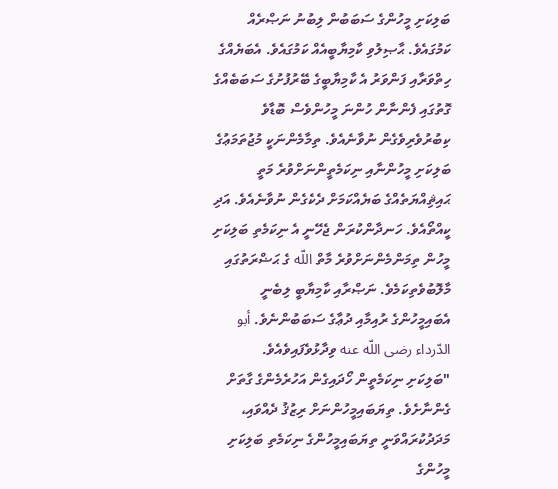ބަލިކަށި މީހުންގެ ސަބަބުން ލިބުނު ނަޞްރެއް ކަމުގައެވެ. ޙާޞިލުވި ކާމިޔާބީއެއް ކަމުގައެވެ. އެބަޔެއްގެ ހިތްވަރާއި ފަންވަރު އެ ކާމިޔާބީގެ ބޭރުފުށުގެ ސަބަބެއްގެ ގޮތުގައި ފެންނާން ހުންނަ މީހުންވެސް ބޮޑާވެ ކިބުރުވެރިވެގެން ނުވާނެއެވެ. ތިމާމެންނަކީ މުޖުތަމަޢުގެ ބަލިކަށި މީހުންނާއި ނިކަމެތީންނަށްވުރެ މަތީ ޙައިޘިއްޔަތެއްގެ ބަޔެއްކަމަށް ދެކެގެން ނުވާނެއެވެ. އަދި ކީއްތޯއެވެ. ހަނދާންކުރަން ޖެހޭނީ އެ ނިކަމެތި ބަލިކަށި މީހުން ތިމަންމެންނަށްވުރެ މާތް اللّه ގެ ޙަޟްރަތުގައި މާލޮބުވެތިކަމެވެ. ނަޞްރާއި ކާމިޔާބީ ލިބެނީ އެބައިމީހުންގެ ރުއިމާއި ދުޢާގެ ސަބަބުންނެވެ. أبو الدّرداء رضى اللّه عنه ވިދާޅުވެފައިވެއެވެ.
"ބަލިކަށި ނިކަމެތީން ހޯދައިގެން އަހުރެމެންގެ ގާތަށް ގެންނާށެވެ. ތިޔަބައިމީހުންނަށް ރިޒުޤު ދެއްވައި، މަދަދުކުރައްވަނީ ތިޔަބައިމީހުންގެ ނިކަމެތި ބަލިކަށި މީހުންގެ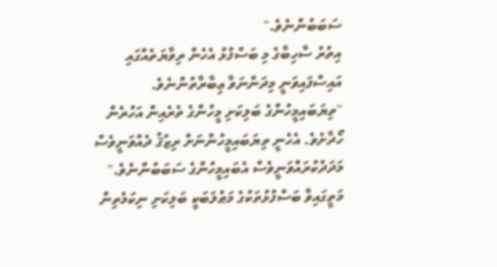ސަބަބުންނެވެ."
އިތުރު ސާހިބާގެ މި ބަސްފުޅު އެހެން ރިވާޔަތެއްގައި އައިސްފައިވަނީ މިދަންނަވާ ޢިބާރާތުންނެވެ.
"ތިޔަބައިމީހުންގެ ބަލިކަށި މީހުންގެ ތެރެއިން އަހުރެން ހޯދާށެވެ. އެހެނީ ތިޔަބައިމީހުންނަށް ރިޒުޤު ދެއްވަނީވެސް މަދަދުކުރައްވަނީވެސް އެބައިމީހުންގެ ސަބަބުންނެވެ."
މަތީގައިވާ ބަސްފުޅުތަކުގެ މަޠުލަބަކީ ބަލިކަށި ނިކަމެތިން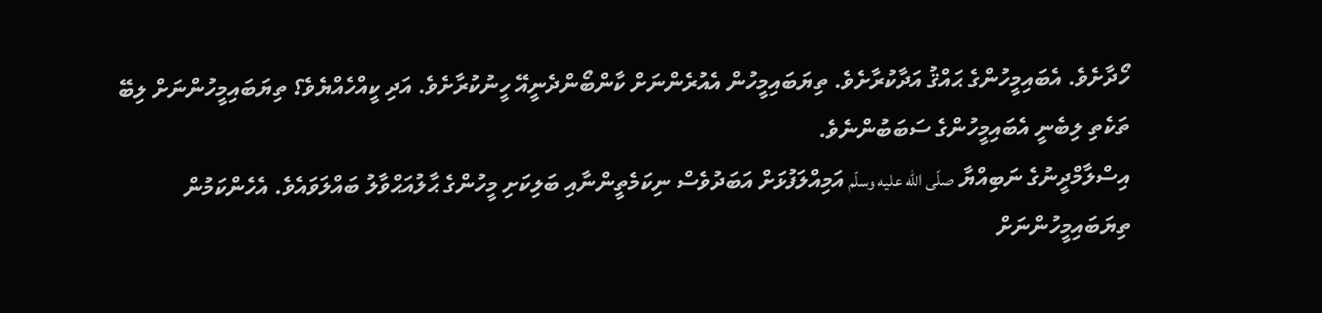ހޯދާށެވެ. އެބައިމީހުންގެ ޙައްޤު އަދާކުރާށެވެ. ތިޔަބައިމީހުން އެއުރެންނަށް ކާންބޯންދެނީއޭ ހީނުކުރާށެވެ. އަދި ކީއްހެއްޔެވެ؟ ތިޔަބައިމީހުންނަށް ލިބޭ ތަކެތި ލިބެނީ އެބައިމީހުންގެ ސަބަބުންނެވެ.
އިސްލާމްދީނުގެ ނަބިއްޔާ صلّى اللّه عليه وسلّم އަމިއްލަފުޅަށް އަބަދުވެސް ނިކަމެތީންނާއި ބަލިކަށި މީހުންގެ ޙާލުއަޙްވާލު ބައްލަވައެވެ. އެހެންކަމުން ތިޔަބައިމީހުންނަށް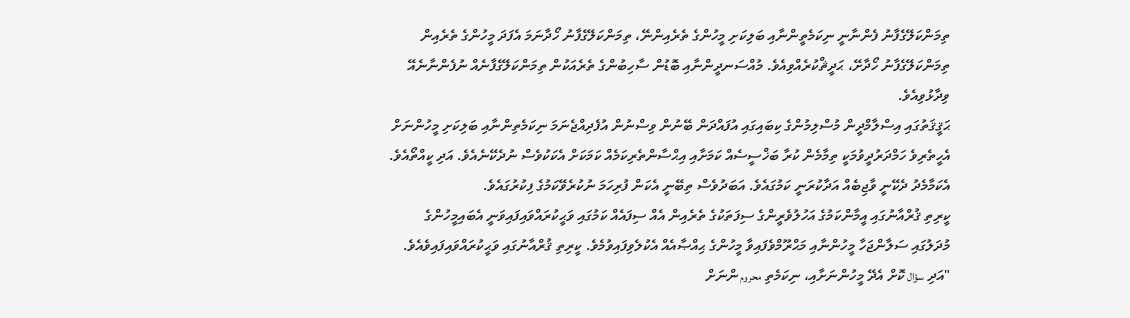ތިމަންކަލޭގެފާނު ފެންނާނީ ނިކަމެތީންނާއި ބަލިކަށި މީހުންގެ ތެރެއިންނޭ، ތިމަންކަލޭގެފާނު ހޯދާނަމަ އެފަދަ މީހުންގެ ތެރެއިން ތިމަންކަލޭގެފާނު ހޯދާށޭ، ޙަދީޘްކުރެއްވިއެވެ. މުއްސަނދީންނާއި ބޮޑުން ސާހިބުންގެ ތެރެއަކުން ތިމަންކަލޭގެފާނެއް ނުފެންނާނެއޭ ވިދާޅުވިއެވެ.
ޙަޤީޤަތުގައި އިސްލާމްދީން މުސްލިމުންގެ ކިބައިގައި އުފައްދަން ބޭނުން ވިސްނުން އުފެދިއްޖެނަމަ ނިކަމެތިންނާއި ބަލިކަށި މީހުންނަށް އެހީތެރިވެ ހަމްދަރުދީވުމަކީ ތިމާމެން ކުރާ ބަޚްސީސެއް ކަމަށާއި އިޙްސާންތެރިކަމެއް ކަމަކަށް އެކަކުވެސް ނުދެކޭނެއެވެ. އަދި ކީއްތޯއެވެ. އެކަމާމެދު ދެކޭނީ ވާޖިބެއް އަދާކުރަނީ ކަމުގައެވެ. އަބަދުވެސް ތިބޭނީ އެކަން ފުރިހަމަ ނުކުރެވޭކަމުގެ ފިކުރުގައެވެ.
ކީރިތި ޤުރްއާނުގައި އީމާންކަމުގެ އަހުލުވެރީންގެ ސިފަތަކުގެ ތެރެއިން އެއް ސިފައެއް ކަމުގައި ވަޙީކުރައްވައިފައިވަނީ އެބައިމީހުންގެ މުދަލުގައި ސަލާންޖަހާ މީހުންނާއި މަޙްރޫމްވެފައިވާ މީހުންގެ ޙިއްޞާއެއް އެކުލެވިފައިވުމެވެ. ކީރިތި ޤުރްއާނުގައި ވަޙީކުރައްވައިފައިވެއެވެ.
"އަދި سؤال ކޮށް އެދޭ މީހުންނަށާއި، ނިކަމެތި محروم ންނަށް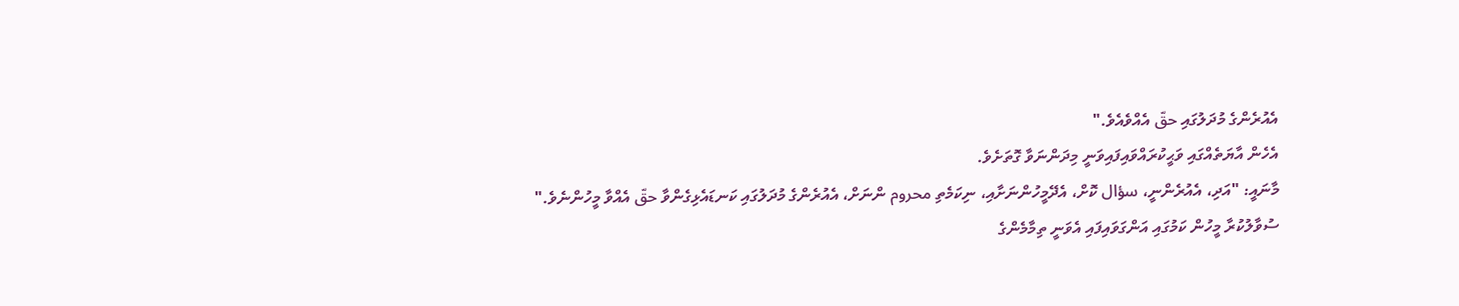އެއުރެންގެ މުދަލުގައި حقّ އެއްވެއެވެ."
އެހެން އާޔަތެއްގައި ވަޙީކުރައްވައިފައިވަނީ މިދަންނަވާ ގޮތަށެވެ.
މާނައީ: "އަދި، އެއުރެންނީ، سؤال ކޮށް، އެދޭމީހުންނަށާއި، ނިކަމެތި محروم ންނަށް، އެއުރެންގެ މުދަލުގައި ކަނޑައެޅިގެންވާ حقّ އެއްވާ މީހުންނެވެ."
ސުވާލުކުރާ މީހުން ކަމުގައި އަންގަވައިފައި އެވަނީ ތިމާމެންގެ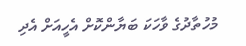މުހުތާދުގެ ވާހަކަ ބަޔާންކޮށް އެހީއަށް އެދި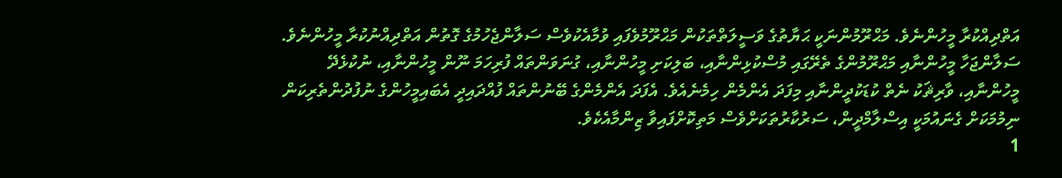އަތްދިއްކުރާ މީހުންނެވެ. މަޙްރޫމުންނަކީ ޙަޔާތުގެ ވަސީލަތްތަކުން މަޙްރޫމުވެފައި ވުމާއެކުވެސް ސަލާންޖެހުމުގެ ގޮތުން އަތްދިއްނުކުރާ މީހުންނެވެ. ސަލާންޖަހާ މީހުންނާއި މަޙްރޫމުންގެ ތެރޭގައި މުސްކުޅިންނާއި، ބަލިކަށި މީހުންނާއި، ގުނަވަންތައް ފުރިހަމަ ނޫން މީހުންނާއި، ނުކުޅެދޭ މީހުންނާއި، ވާރިޘަކު ނެތް ކުޑަކުދީންނާއި މިފަދަ އެންމެން ހިމެނެއެވެ. އެފަދަ އެންމެންގެ ބޭނުންތައް ފުއްދައިދީ އެބައިމީހުންގެ ނުފުދުންތެރިކަން ނިމުމަކަށް ގެނައުމަކީ އިސްލާމްދީން، ސަރުކާރުތަކަށްވެސް މަތިކޮށްފައިވާ ޒިންމާއެކެވެ.
1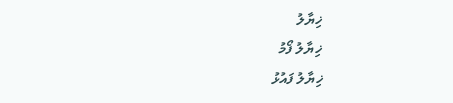ޚިޔާލު
ޚިޔާލު ފޯމު
ޚިޔާލު ފައުޅު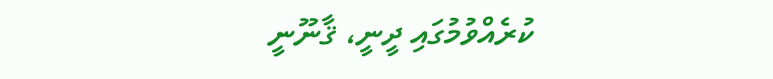ކުރެއްވުމުގައި ދީނީ، ޤާނޫނީ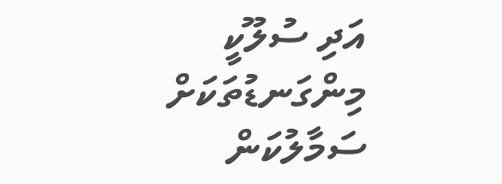އަދި ސުލޫކީ މިންގަނޑުތަކަށް ސަމާލުކަން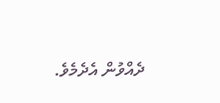ދެއްވުން އެދެމެވެ.